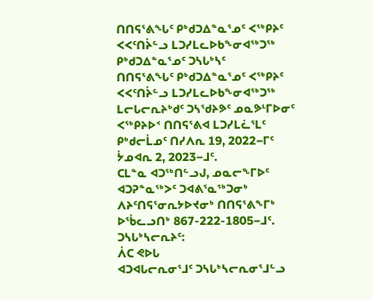ᑎᑎᕋᕐᕕᖓᑦ ᑭᒃᑯᑐᐃᓐᓇᕐᓄᑦ ᐸᖅᑭᔨᑦ ᐸᐸᑦᑎᔩᓪᓗ ᒪᑐᓯᒪᓚᐅᑲᖕᓂᐊᖅᑐᖅ
ᑭᒃᑯᑐᐃᓐᓇᕐᓄᑦ ᑐᓴᒐᒃᓴᑦ
ᑎᑎᕋᕐᕕᖓᑦ ᑭᒃᑯᑐᐃᓐᓇᕐᓄᑦ ᐸᖅᑭᔨᑦ ᐸᐸᑦᑎᔩᓪᓗ ᒪᑐᓯᒪᓚᐅᑲᖕᓂᐊᖅᑐᖅ
ᒪᓕᒐᓕᕆᔨᒃᑯᑦ ᑐᓴᖁᔨᕗᑦ ᓄᓇᕗᒻᒥᐅᓂᑦ ᐸᖅᑭᔨᐅᑉ ᑎᑎᕋᕐᕕᐊ ᒪᑐᓯᒪᓛᕐᒪᑦ ᑭᒃᑯᓕᒫᓄᑦ ᑎᓯᐱᕆ 19, 2022−ᒥᑦ ᔮᓄᐊᕆ 2, 2023−ᒧᑦ.
ᑕᒪᓐᓇ ᐊᑐᖅᑎᓪᓗᒍ, ᓄᓇᓕᖕᒥᐅᑦ ᐊᑐᕈᓐᓇᖅᐳᑦ ᑐᐊᕕᕐᓇᖅᑐᓂᒃ ᐱᔨᑦᑎᕋᕐᓂᕆᔭᐅᔪᓂᒃ ᑎᑎᕋᕐᕕᖕᒥᒃ ᐅᖄᓚᓗᑎᒃ 867-222-1805−ᒧᑦ.
ᑐᓴᒐᒃᓴᓕᕆᔨᑦ:
ᐲᑕ ᕙᐅᒐ
ᐊᑐᐊᒐᓕᕆᓂᕐᒧᑦ ᑐᓴᒐᒃᓴᓕᕆᓂᕐᒧᓪᓗ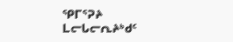ᕿᒥᕐᕈᔨ
ᒪᓕᒐᓕᕆᔨᒃᑯᑦ